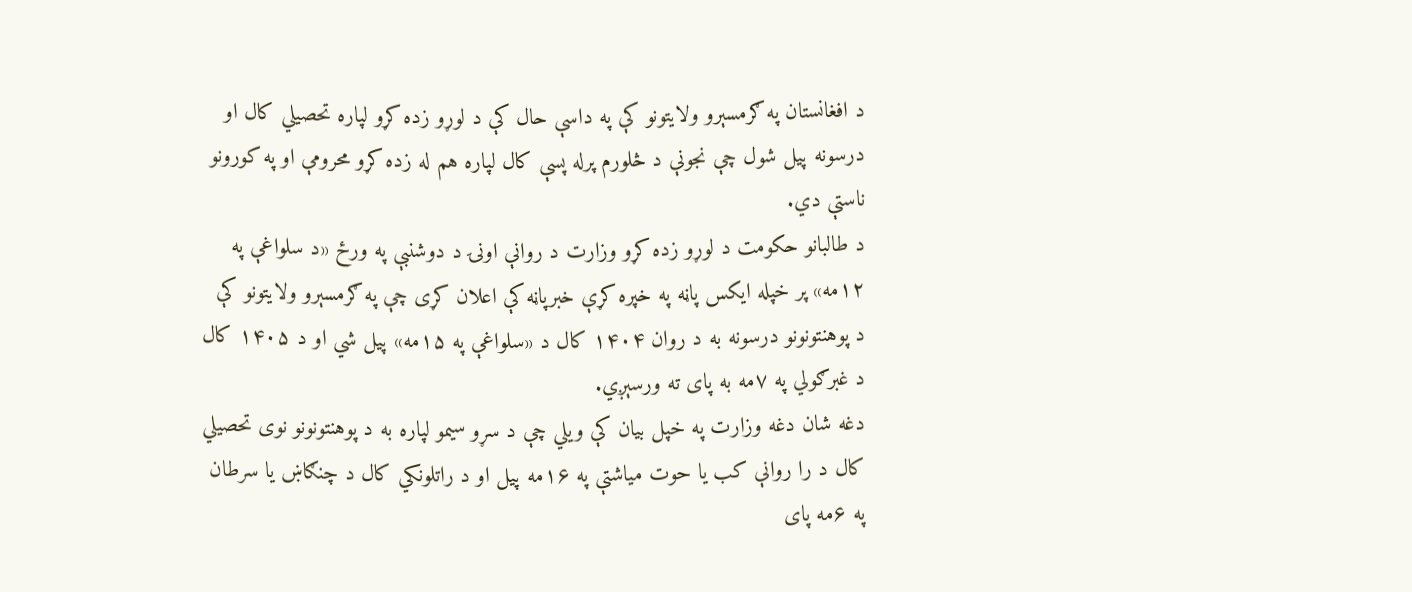د افغانستان په ګرمسېرو ولایتونو کې په داسې حال کې د لوړو زده کړو لپاره تحصیلي کال او درسونه پیل شول چې نجونې د څلورم پرله پسې کال لپاره هم له زده کړو محرومې او په کورونو ناستې دي.
د طالبانو حکومت د لوړو زده کړو وزارت د روانې اونۍ د دوشنبې په ورځ «د سلواغې په ۱۲مه» پر خپله ایکس پاڼه په خپره کړې خبرپاڼه کې اعلان کړی چې په ګرمسېرو ولایتونو کې د پوهنتونونو درسونه به د روان ۱۴۰۴ کال د «سلواغې په ۱۵مه» پیل شي او د ۱۴۰۵ کال د غبرګولي په ۷مه به پای ته ورسېږي.
دغه شان دغه وزارت په خپل بیان کې ویلي چې د سړو سیمو لپاره به د پوهنتونونو نوی تحصیلي کال د را روانې کب یا حوت میاشتې په ۱۶مه پیل او د راتلونکي کال د چنګاښ یا سرطان په ۶مه پای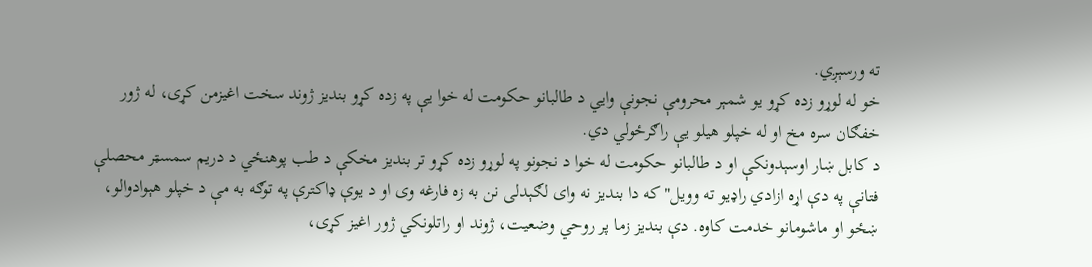ته ورسېږي.
خو له لوړو زده کړو یو شمېر محرومې نجونې وایي د طالبانو حکومت له خوا یې په زده کړو بندیز ژوند سخت اغیزمن کړی، له ژور خفګان سره مخ او له خپلو هیلو یې راګرځولي دي.
د کابل ښار اوسېدونکې او د طالبانو حکومت له خوا د نجونو په لوړو زده کړو تر بندیز مخکې د طب پوهنځي د دریم سمسټر محصلې فتانې په دې اړه ازادي راډیو ته وویل"که دا بندیز نه وای لګېدلی نن به زه فارغه وی او د یوې ډاکترې په توګه به مې د خپلو هېوادوالو، ښځو او ماشومانو خدمت کاوه. دې بندیز زما پر روحي وضعیت، ژوند او راتلونکي ژور اغیز کړی،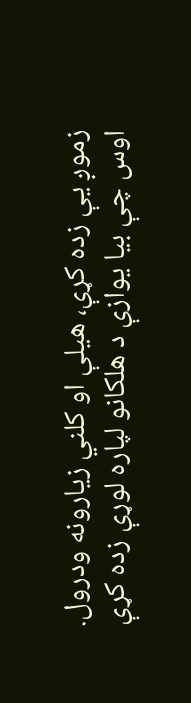زموږ یې زده کړې، هیلې او کلني زیارونه ودرول. اوس چې بیا یوازې د هلکانو لپاره لوړې زده کړې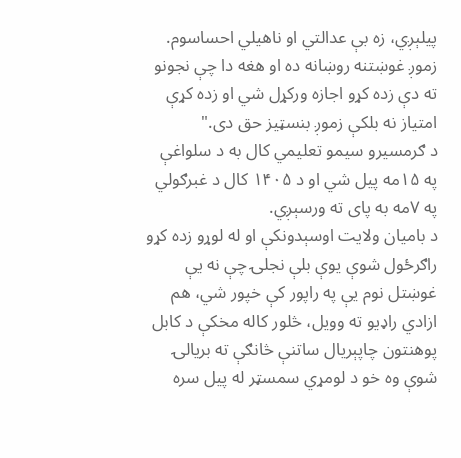پیلېږي، زه بې عدالتي او ناهیلي احساسوم. زموږ غوښتنه روښانه ده او هغه دا چې نجونو ته دې زده کړو اجازه ورکړل شي او زده کړې امتیاز نه بلکې زموږ بنسټیز حق دی."
د ګرمسیرو سیمو تعلیمي کال به د سلواغې په ۱۵مه پیل شي او د ۱۴۰۵ کال د غبرګولي په ۷مه به پای ته ورسېږي.
د بامیان ولایت اوسېدونکې او له لوړو زده کړو راګرځول شوې یوې بلې نجلۍ چې نه یې غوښتل نوم یې په راپور کې خپور شي، هم ازادي راډیو ته وویل، څلور کاله مخکې د کابل پوهنتون چاپېریال ساتنې څانګې ته بریالۍ شوې وه خو د لومړي سمسټر له پیل سره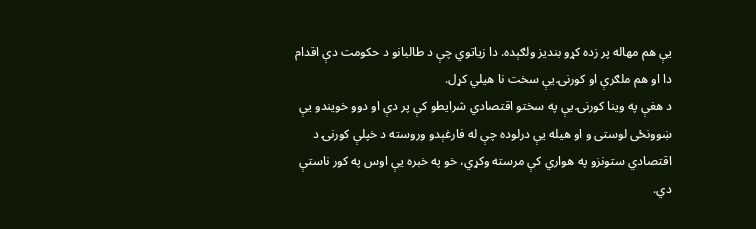یې هم مهاله پر زده کړو بندیز ولګېده. دا زیاتوي چې د طالبانو د حکومت دې اقدام دا او هم ملګرې او کورنۍ یې سخت نا هیلي کړل.
د هغې په وینا کورنۍ یې په سختو اقتصادي شرایطو کې پر دې او دوو خویندو یې ښوونځی لوستی و او هیله یې درلوده چې له فارغېدو وروسته د خپلې کورنۍ د اقتصادي ستونزو په هواري کې مرسته وکړي، خو په خبره یې اوس په کور ناستې دي.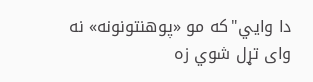دا وايي"که مو «پوهنتونونه» نه وای تړل شوي زه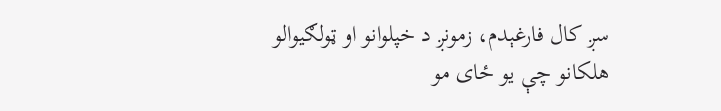سږ کال فارغېدم، زمونږ د خپلوانو او ټولګیوالو هلکانو چې یو ځای مو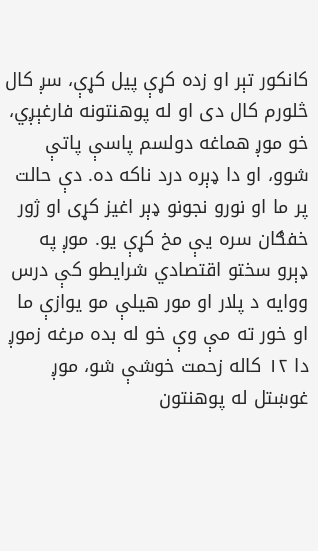کانکور تېر او زده کړې پیل کړې، سږ کال څلورم کال دی او له پوهنتونه فارغېږي، خو موږ هماغه دولسم پاسې پاتې شوو، او دا ډېره درد ناکه ده. دې حالت پر ما او نورو نجونو ډېر اغیز کړی او ژور خفګان سره یې مخ کړې یو. موږ په ډېرو سختو اقتصادي شرایطو کې درس ووایه د پلار او مور هیلې مو یوازې ما او خور ته مې وې خو له بده مرغه زموږ دا ۱۲ کاله زحمت خوشې شو، موږ غوښتل له پوهنتون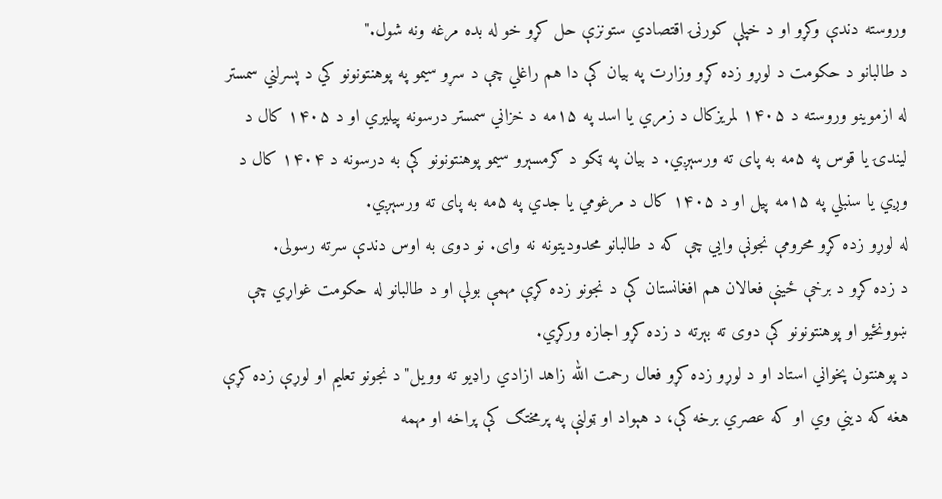وروسته دندې وکړو او د خپلې کورنۍ اقتصادي ستونزې حل کړو خو له بده مرغه ونه شول."
د طالبانو د حکومت د لوړو زده کړو وزارت په بیان کې دا هم راغلي چې د سړو سيمو په پوهنتونونو كي د پسرلني سمستر له ازموينو وروسته د ۱۴۰۵ لمریزکال د زمري یا اسد په ۱۵مه د خزاني سمستر درسونه پيليري او د ۱۴۰۵ کال د لیندۍ یا قوس په ۵مه به پای ته ورسېږي. د بیان په ټکو د ګرمسېرو سيمو پوهنتونونو كې به درسونه د ۱۴۰۴ کال د وږي یا سنبلي په ۱۵مه پیل او د ۱۴۰۵ کال د مرغومي یا جدي په ۵مه به پای ته ورسېږي.
له لوړو زده کړو محرومې نجونې وایي چې که د طالبانو محدودیتونه نه وای. نو دوی به اوس دندې سرته رسولی.
د زده کړو د برخې ځینې فعالان هم افغانستان کې د نجونو زده کړې مهمې بولې او د طالبانو له حکومت غواړي چې ښوونځیو او پوهنتونونو کې دوی ته بېرته د زده کړو اجازه ورکړي.
د پوهنتون پخواني استاد او د لوړو زده کړو فعال رحمت الله زاهد ازادي راډیو ته وویل"د نجونو تعلیم او لوړې زده کړې هغه که دیني وي او که عصري برخه کې، د هېواد او ټولنې په پرمختګ کې پراخه او مهمه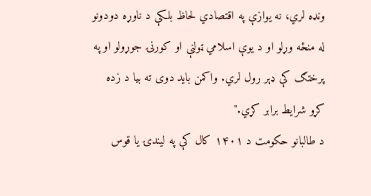ونډه لري، نه یوازې په اقتصادي لحاظ بلکې د ناوړه دودونو له منځه وړلو او د یوې اسلامي ټولنې او کورنۍ جوړولو او په پرختګ کې ډېر رول لري. واکمن باید دوی ته بیا د زده کړو شرایط برابر کړي."
د طالبانو حکومت د ۱۴۰۱ کال کې په لیندۍ یا قوس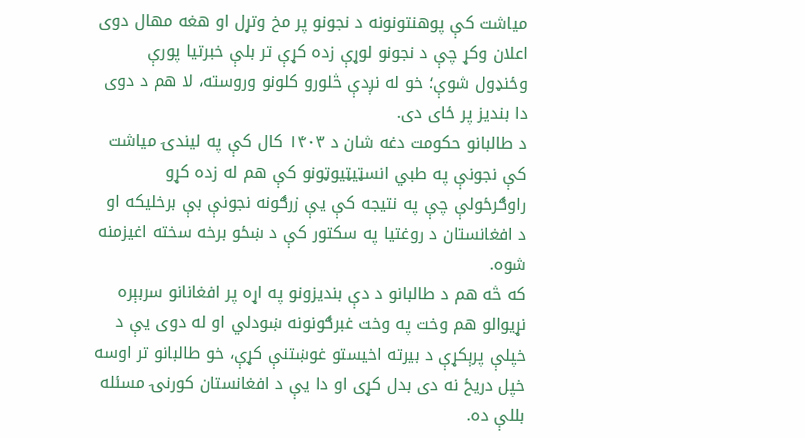میاشت کې پوهنتونونه د نجونو پر مخ وتړل او هغه مهال دوی اعلان وکړ چې د نجونو لوړې زده کړې تر بلې خبرتیا پورې وځنډول شوې؛ خو له نږدې څلورو کلونو وروسته، لا هم د دوی دا بندیز پر ځای دی.
د طالبانو حکومت دغه شان د ۱۴۰۳ کال کې په لیندۍ میاشت کې نجونې په طبي انسټیټیوټونو کې هم له زده کړو راوګرځولې چې په نتیجه کې یې زرګونه نجونې بې برخلیکه او د افغانستان د روغتیا په سکتور کې د ښځو برخه سخته اغیزمنه شوه.
که څه هم د طالبانو د دې بندیزونو په اړه پر افغانانو سربېره نړیوالو هم وخت په وخت غبرګونونه ښودلي او له دوی یې د خپلې پرېکړې د بیرته اخیستو غوښتنې کړې، خو طالبانو تر اوسه خپل دريځ نه دی بدل کړی او دا یې د افغانستان کورنۍ مسئله بللې ده.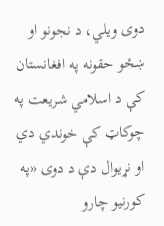دوی ویلي، د نجونو او ښځو حقونه په افغانستان کې د اسلامي شریعت په چوکاټ کې خوندي دي او نړیوال دې د دوی «په کورنیو چارو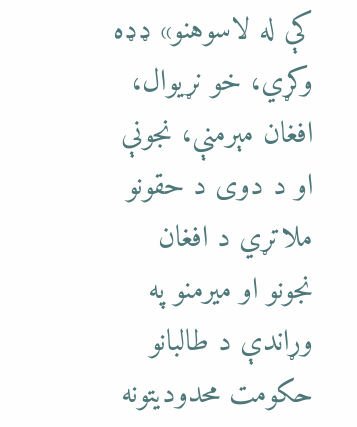کې له لاسوهنو» ډډه وکړي، خو نړیوال، افغان مېرمنې، نجونې او د دوی د حقونو ملاتړي د افغان نجونو او میرمنو په وړاندې د طالبانو حکومت محدودیتونه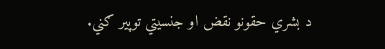د بشري حقونو نقض او جنسیتي توپیر ګني.